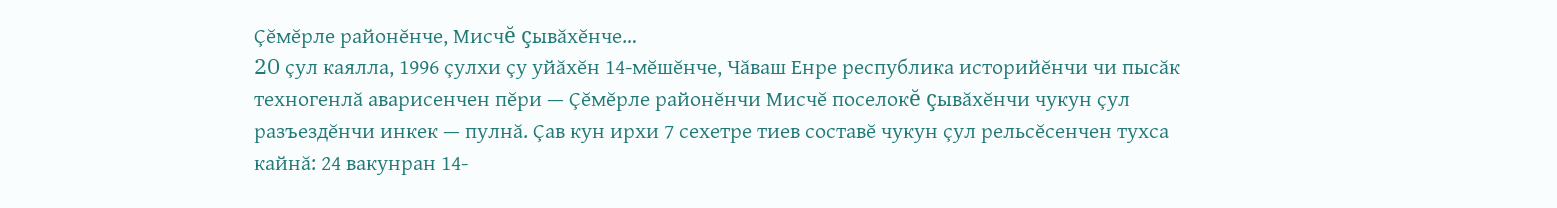Çĕмĕрле районĕнче, Мисчĕ çывăхĕнче…
20 çул каялла, 1996 çулхи çу уйăхĕн 14-мĕшĕнче, Чăваш Енре республика историйĕнчи чи пысăк техногенлă аварисенчен пĕри — Çĕмĕрле районĕнчи Мисчĕ поселокĕ çывăхĕнчи чукун çул разъездĕнчи инкек — пулнă. Çав кун ирхи 7 сехетре тиев составĕ чукун çул рельсĕсенчен тухса кайнă: 24 вакунран 14-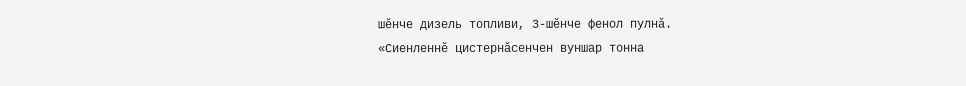шĕнче дизель топливи, 3-шĕнче фенол пулнă.
«Сиенленнĕ цистернăсенчен вуншар тонна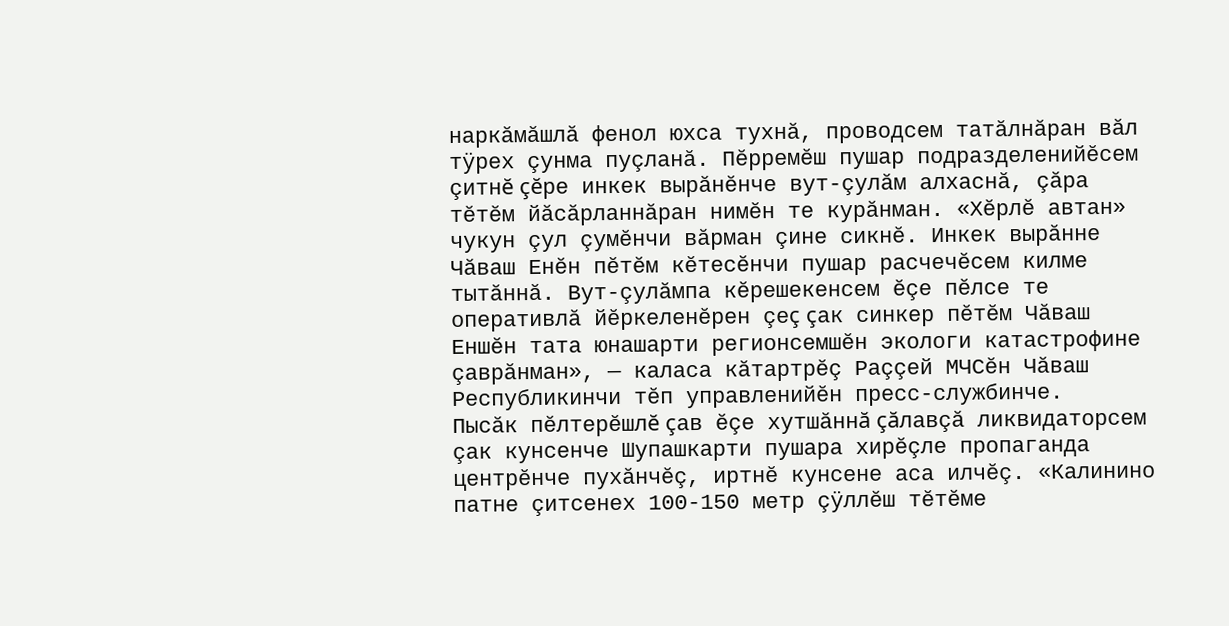наркăмăшлă фенол юхса тухнă, проводсем татăлнăран вăл тÿрех çунма пуçланă. Пĕрремĕш пушар подразделенийĕсем çитнĕ çĕре инкек вырăнĕнче вут-çулăм алхаснă, çăра тĕтĕм йăсăрланнăран нимĕн те курăнман. «Хĕрлĕ автан» чукун çул çумĕнчи вăрман çине сикнĕ. Инкек вырăнне Чăваш Енĕн пĕтĕм кĕтесĕнчи пушар расчечĕсем килме тытăннă. Вут-çулăмпа кĕрешекенсем ĕçе пĕлсе те оперативлă йĕркеленĕрен çеç çак синкер пĕтĕм Чăваш Еншĕн тата юнашарти регионсемшĕн экологи катастрофине çаврăнман», — каласа кăтартрĕç Раççей МЧСĕн Чăваш Республикинчи тĕп управленийĕн пресс-службинче.
Пысăк пĕлтерĕшлĕ çав ĕçе хутшăннă çăлавçă ликвидаторсем çак кунсенче Шупашкарти пушара хирĕçле пропаганда центрĕнче пухăнчĕç, иртнĕ кунсене аса илчĕç. «Калинино патне çитсенех 100-150 метр çÿллĕш тĕтĕме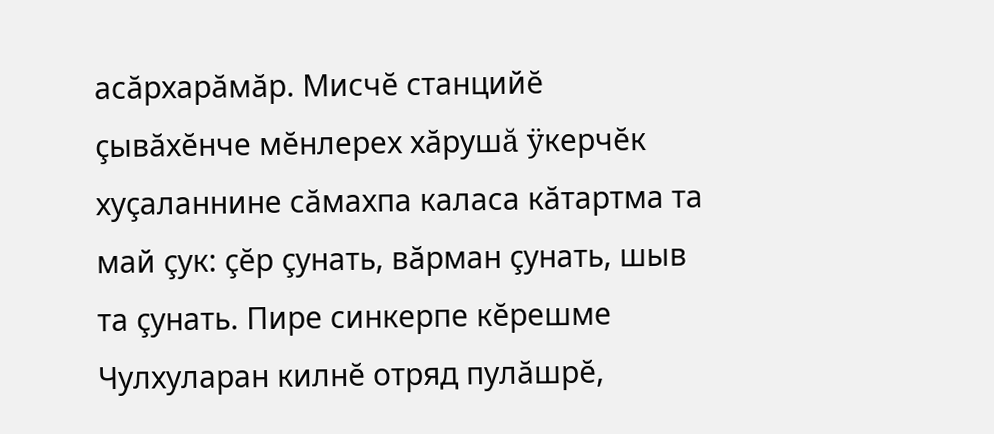асăрхарăмăр. Мисчĕ станцийĕ çывăхĕнче мĕнлерех хăрушă ÿкерчĕк хуçаланнине сăмахпа каласа кăтартма та май çук: çĕр çунать, вăрман çунать, шыв та çунать. Пире синкерпе кĕрешме Чулхуларан килнĕ отряд пулăшрĕ,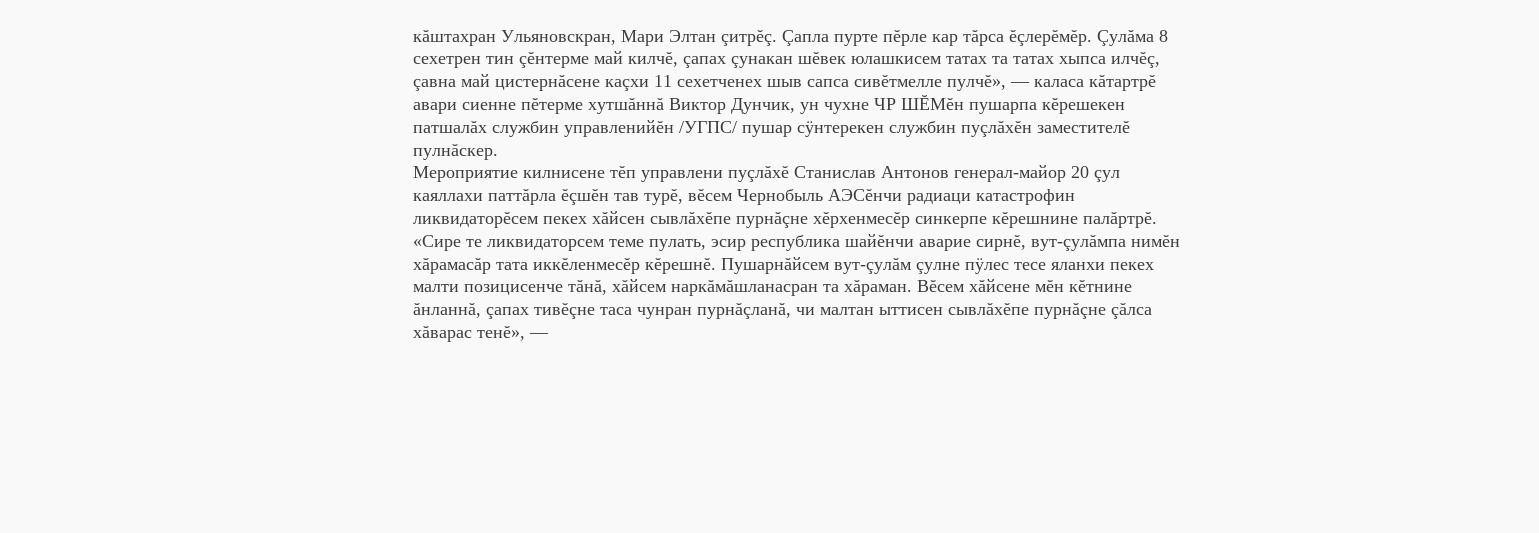кăштахран Ульяновскран, Мари Элтан çитрĕç. Çапла пурте пĕрле кар тăрса ĕçлерĕмĕр. Çулăма 8 сехетрен тин çĕнтерме май килчĕ, çапах çунакан шĕвек юлашкисем татах та татах хыпса илчĕç, çавна май цистернăсене каçхи 11 сехетченех шыв сапса сивĕтмелле пулчĕ», — каласа кăтартрĕ авари сиенне пĕтерме хутшăннă Виктор Дунчик, ун чухне ЧР ШĔМĕн пушарпа кĕрешекен патшалăх службин управленийĕн /УГПС/ пушар сÿнтерекен службин пуçлăхĕн заместителĕ пулнăскер.
Мероприятие килнисене тĕп управлени пуçлăхĕ Станислав Антонов генерал-майор 20 çул каяллахи паттăрла ĕçшĕн тав турĕ, вĕсем Чернобыль АЭСĕнчи радиаци катастрофин ликвидаторĕсем пекех хăйсен сывлăхĕпе пурнăçне хĕрхенмесĕр синкерпе кĕрешнине палăртрĕ. «Сире те ликвидаторсем теме пулать, эсир республика шайĕнчи аварие сирнĕ, вут-çулăмпа нимĕн хăрамасăр тата иккĕленмесĕр кĕрешнĕ. Пушарнăйсем вут-çулăм çулне пÿлес тесе яланхи пекех малти позицисенче тăнă, хăйсем наркăмăшланасран та хăраман. Вĕсем хăйсене мĕн кĕтнине ăнланнă, çапах тивĕçне таса чунран пурнăçланă, чи малтан ыттисен сывлăхĕпе пурнăçне çăлса хăварас тенĕ», —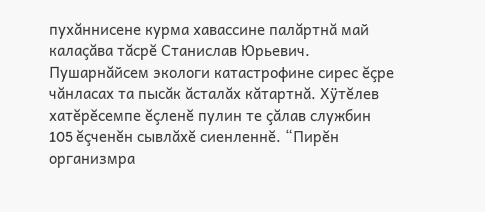пухăннисене курма хавассине палăртнă май калаçăва тăсрĕ Станислав Юрьевич.
Пушарнăйсем экологи катастрофине сирес ĕçре чăнласах та пысăк ăсталăх кăтартнă. Хÿтĕлев хатĕрĕсемпе ĕçленĕ пулин те çăлав службин 105 ĕçченĕн сывлăхĕ сиенленнĕ. “Пирĕн организмра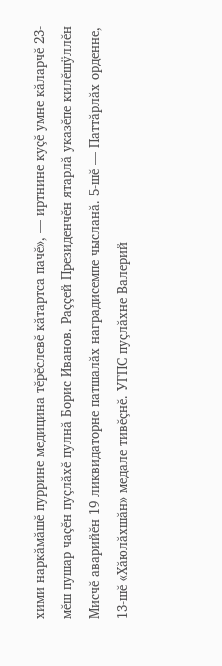хими наркăмăшĕ пуррине медицина тĕрĕслевĕ кăтартса пачĕ», — иртнине куçĕ умне кăларчĕ 23-мĕш пушар чаçĕн пуçлăхĕ пулнă Борис Иванов. Раççей Президенчĕн ятарлă указĕпе килĕшÿллĕн Мисчĕ аварийĕн 19 ликвидаторне патшалăх наградисемпе чысланă. 5-шĕ — Паттăрлăх орденне, 13-шĕ «Хăюлăхшăн» медале тивĕçнĕ. УГПС пуçлăхне Валерий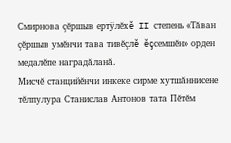Смирнова çĕршыв ертÿлĕхĕ II степень «Тăван çĕршыв умĕнчи тава тивĕçлĕ ĕçсемшĕн» орден медалĕпе наградăланă.
Мисчĕ станцийĕнчи инкеке сирме хутшăннисене тĕлпулура Станислав Антонов тата Пĕтĕм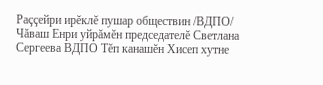Раççейри ирĕклĕ пушар обществин /ВДПО/ Чăваш Енри уйрăмĕн председателĕ Светлана Сергеева ВДПО Тĕп канашĕн Хисеп хутне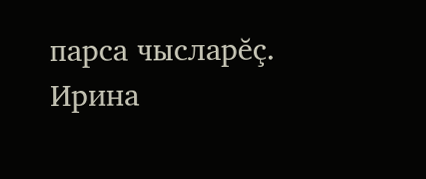парса чысларĕç.
Ирина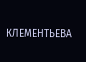КЛЕМЕНТЬЕВА